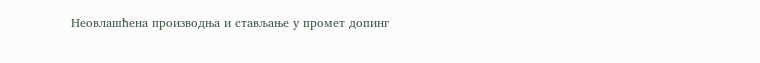Неовлашћена производња и стављање у промет допинг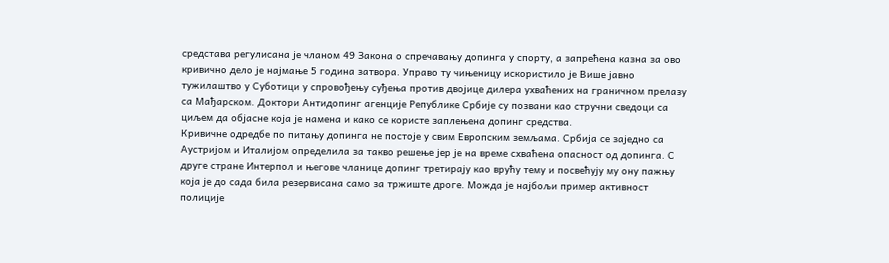средстава регулисана је чланом 49 Закона о спречавању допинга у спорту, а запрећена казна за ово кривично дело је најмање 5 година затвора. Управо ту чињеницу искористило је Више јавно тужилаштво у Суботици у спровођењу суђења против двојице дилера ухваћених на граничном прелазу са Мађарском. Доктори Антидопинг агенције Републике Србије су позвани као стручни сведоци са циљем да објасне која је намена и како се користе заплењена допинг средства.
Кривичне одредбе по питању допинга не постоје у свим Европским земљама. Србија се заједно са Аустријом и Италијом определила за такво решење јер је на време схваћена опасност од допинга. С друге стране Интерпол и његове чланице допинг третирају као врућу тему и посвећују му ону пажњу која је до сада била резервисана само за тржиште дроге. Можда је најбољи пример активност полиције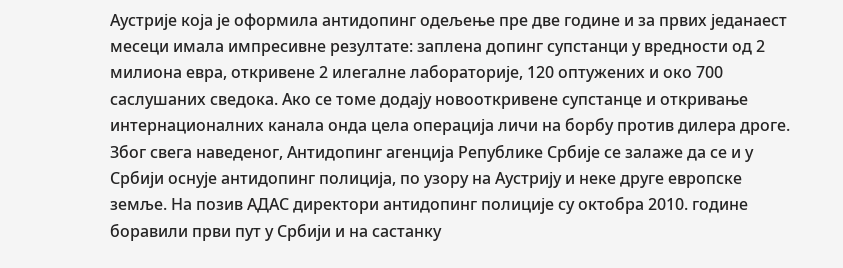Аустрије која је оформила антидопинг одељење пре две године и за првих једанаест месеци имала импресивне резултате: заплена допинг супстанци у вредности од 2 милиона евра, откривене 2 илегалне лабораторије, 120 оптужених и око 700 саслушаних сведока. Ако се томе додају новооткривене супстанце и откривање интернационалних канала онда цела операција личи на борбу против дилера дроге.
Због свега наведеног, Антидопинг агенција Републике Србије се залаже да се и у Србији оснује антидопинг полиција, по узору на Аустрију и неке друге европске земље. На позив АДАС директори антидопинг полиције су октобра 2010. године боравили први пут у Србији и на састанку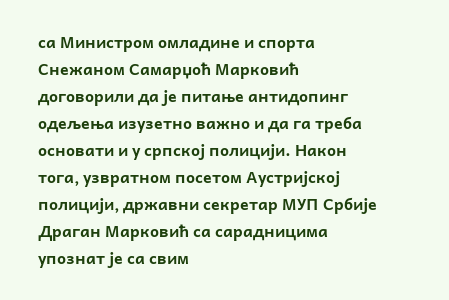са Министром омладине и спорта Снежаном Самарџоћ Марковић договорили да је питање антидопинг одељења изузетно важно и да га треба основати и у српској полицији. Након тога, узвратном посетом Аустријској полицији, државни секретар МУП Србије Драган Марковић са сарадницима упознат је са свим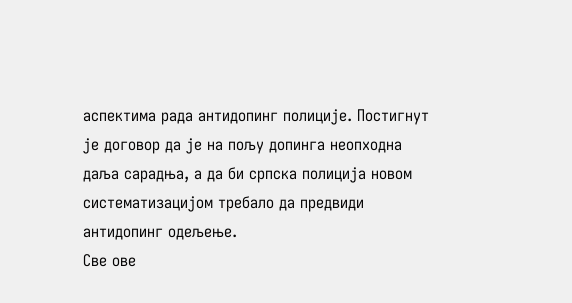аспектима рада антидопинг полиције. Постигнут је договор да је на пољу допинга неопходна даља сарадња, а да би српска полиција новом систематизацијом требало да предвиди антидопинг одељење.
Све ове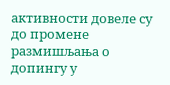активности довеле су до промене размишљања о допингу у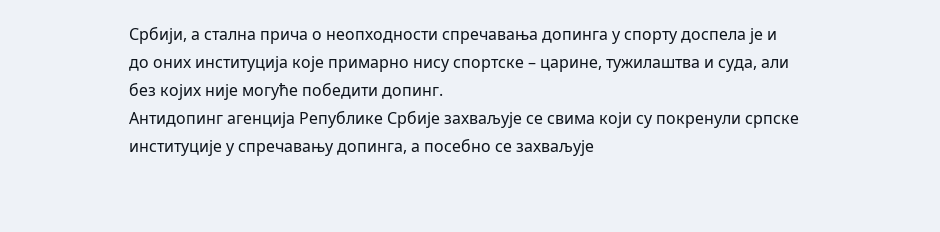Србији, а стална прича о неопходности спречавања допинга у спорту доспела је и до оних институција које примарно нису спортске – царине, тужилаштва и суда, али без којих није могуће победити допинг.
Антидопинг агенција Републике Србије захваљује се свима који су покренули српске институције у спречавању допинга, а посебно се захваљује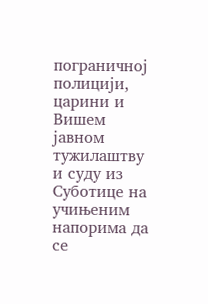пограничној полицији, царини и Вишем јавном тужилаштву и суду из Суботице на учињеним напорима да се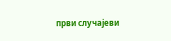први случајеви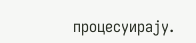процесуирају.